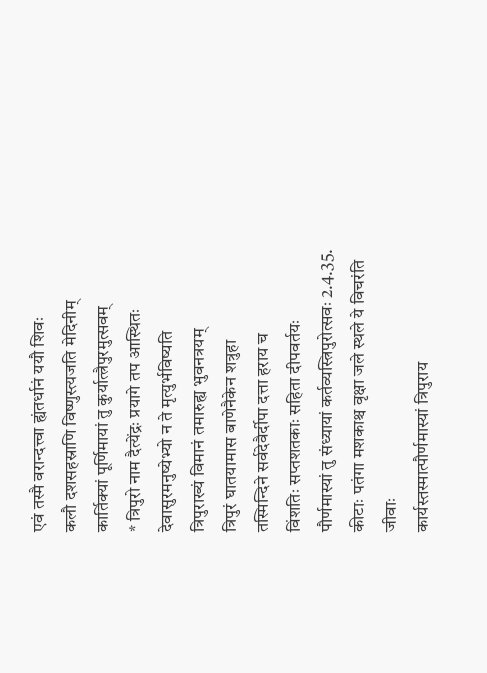एवं तस्मै वरान्दत्त्वा ह्यंतर्धानं ययौ शिवः
कलौ दशसहस्राणि विष्णुस्त्यजति मेदिनीम्
कार्तिक्यां पूर्णिमायां तु कुर्यात्त्रैपुरमुत्सवम्
* त्रिपुरो नाम दैत्येंद्रः प्रयागे तप आस्थितः
देवासुरमनुष्येभ्यो न ते मृत्युर्भविष्यति
त्रिपुराख्यं विमानं तमारुह्य भुवनत्रयम्
त्रिपुरं घातयामास बाणेनैकेन शत्रुहा
तस्मिन्दिने सर्वदेवैर्दीपा दत्ता हराय च
विंशतिः सप्तशतकाः सहिता दीपवर्तयः
पौर्णमास्यां तु संध्यायां कर्तव्यस्त्रिपुरोत्सवः 2.4.35.
कीटाः पतंगा मशकाश्च वृक्षा जले स्थले ये विचरंति जीवाः
कार्यस्तस्मात्पौर्णमास्यां त्रिपुराय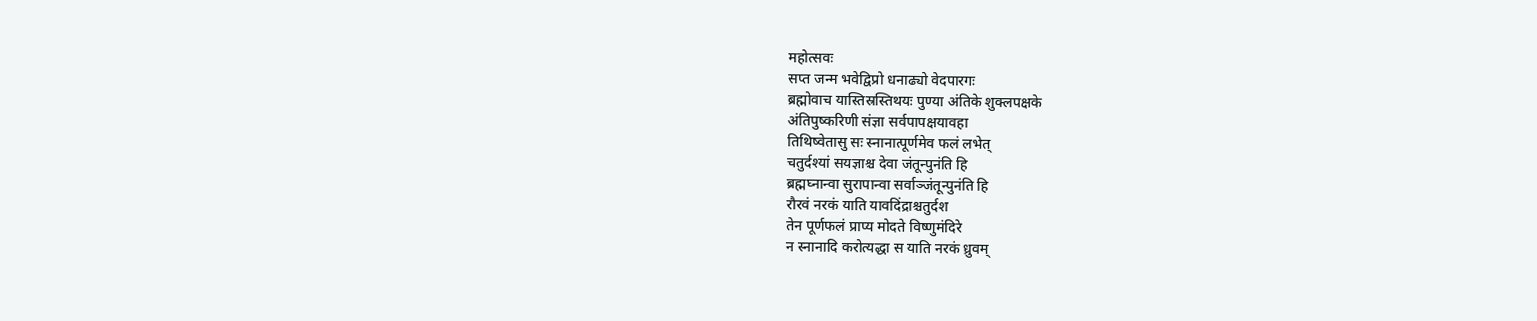महोत्सवः
सप्त जन्म भवेद्विप्रो धनाढ्यो वेदपारगः
ब्रह्मोवाच यास्तिस्रस्तिथयः पुण्या अंतिके शुक्लपक्षके
अंतिपुष्करिणी संज्ञा सर्वपापक्षयावहा
तिथिष्वेतासु सः स्नानात्पूर्णमेव फलं लभेत्
चतुर्दश्यां सयज्ञाश्च देवा जंतून्पुनंति हि
ब्रह्मघ्नान्वा सुरापान्वा सर्वाञ्जंतून्पुनंति हि
रौरवं नरकं याति यावदिंद्राश्चतुर्दश
तेन पूर्णफलं प्राप्य मोदते विष्णुमंदिरे
न स्नानादि करोत्यद्धा स याति नरकं ध्रुवम्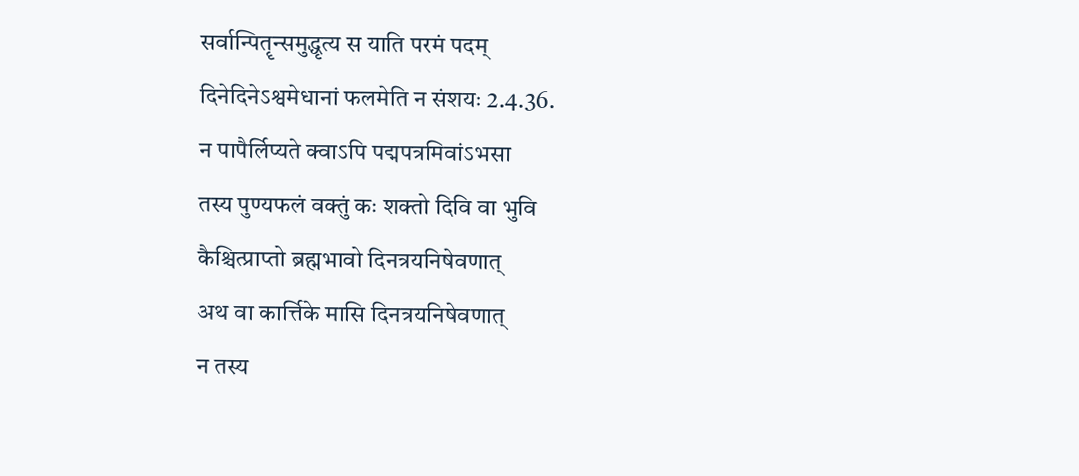सर्वान्पितॄन्समुद्धृत्य स याति परमं पदम्
दिनेदिनेऽश्वमेधानां फलमेति न संशयः 2.4.36.
न पापैर्लिप्यते क्वाऽपि पद्मपत्रमिवांऽभसा
तस्य पुण्यफलं वक्तुं कः शक्तो दिवि वा भुवि
कैश्चित्प्राप्तो ब्रह्मभावो दिनत्रयनिषेवणात्
अथ वा कार्त्तिके मासि दिनत्रयनिषेवणात्
न तस्य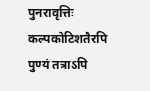पुनरावृत्तिः कल्पकोटिशतैरपि
पुण्यं तत्राऽपि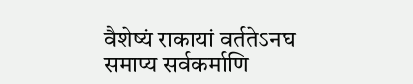वैशेष्यं राकायां वर्ततेऽनघ
समाप्य सर्वकर्माणि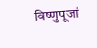विष्णुपूजां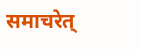समाचरेत्